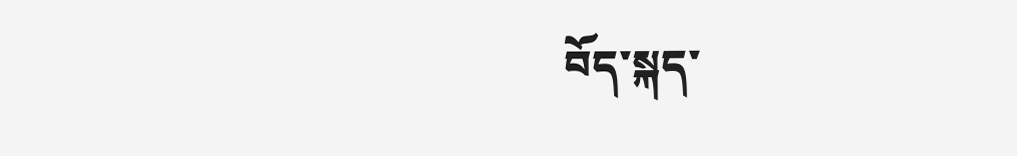བོད་སྐད་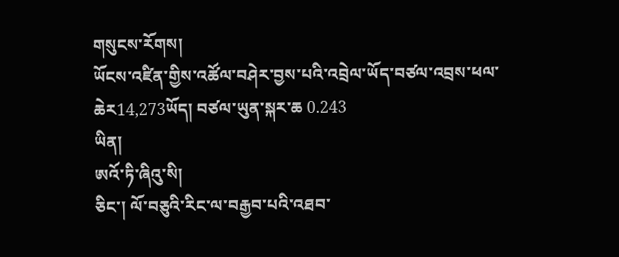གསུངས་རོགས།
ཡོངས་འཛིན་གྱིས་འཚོལ་བཤེར་བྱས་པའི་འབྲེལ་ཡོད་བཙལ་འབྲས་ཕལ་ཆེར14,273ཡོད། བཙལ་ཡུན་སྐར་ཆ 0.243
ཡིན།
ཨའོ་ཏི་ཞིའུ་སི།
ཅིང་། ལོ་བཅུའི་རིང་ལ་བརྒྱབ་པའི་འཐབ་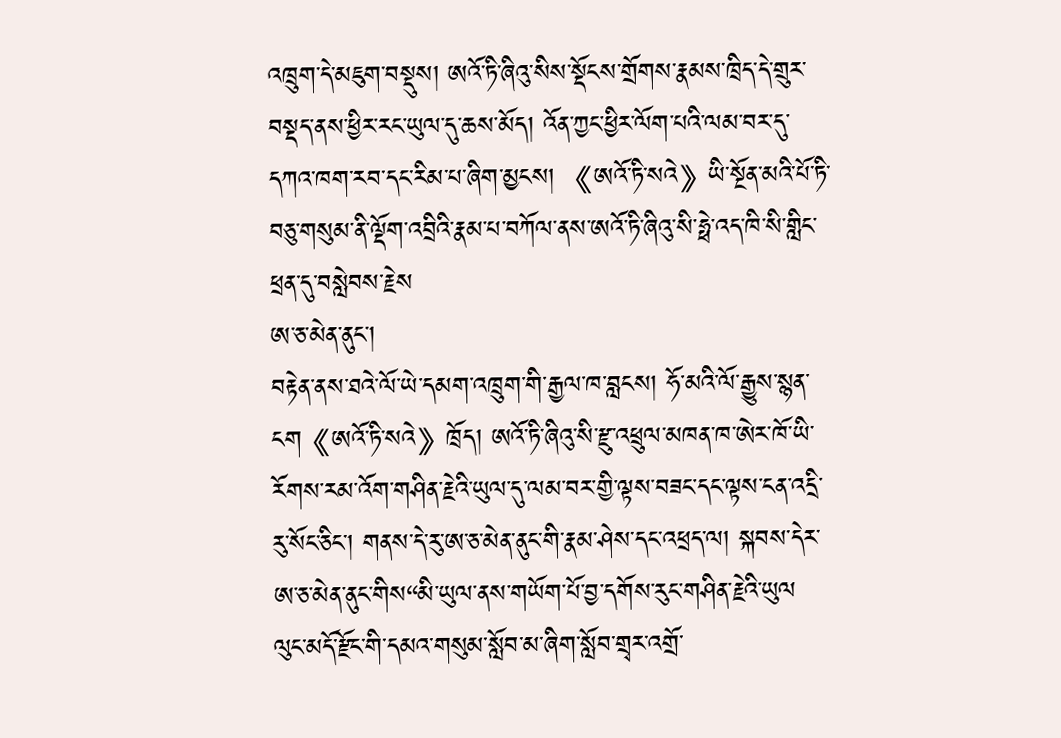འཁྲུག་དེ་མཇུག་བསྡུས། ཨའོ་ཏི་ཞིའུ་སིས་སྡོངས་གྲོགས་རྣམས་ཁྲིད་དེ་གྲུར་བསྡད་ནས་ཕྱིར་རང་ཡུལ་དུ་ཆས་མོད། འོན་ཀྱང་ཕྱིར་ལོག་པའི་ལམ་བར་དུ་དཀའ་ཁག་རབ་དང་རིམ་པ་ཞིག་མྱངས། 《ཨའོ་ཏི་སའེ》ཡི་སྔོན་མའི་པོ་ཏི་བཅུ་གསུམ་ནི་ལྡོག་འབྲིའི་རྣམ་པ་བཀོལ་ནས་ཨའོ་ཏི་ཞིའུ་སི་ཧྥེ་འད་ཁི་སི་གླིང་ཕྲན་དུ་བསླེབས་རྗེས
ཨ་ཅ་མེན་ནུང་།
བརྟེན་ནས་ཐའེ་ལོ་ཡེ་དམག་འཁྲུག་གི་རྒྱལ་ཁ་བླངས། ཧོ་མའི་ལོ་རྒྱུས་སྙན་ངག《ཨའོ་ཏི་སའེ》ཁྲོད། ཨའོ་ཏི་ཞིའུ་སི་རྫུ་འཕྲུལ་མཁན་ཁ་ཨེར་ཁོ་ཡི་རོགས་རམ་འོག་གཤིན་རྗེའི་ཡུལ་དུ་ལམ་བར་གྱི་ལྟས་བཟང་དང་ལྟས་ངན་འདྲི་རུ་སོང་ཅིང་། གནས་དེ་རུ་ཨ་ཅ་མེན་ནུང་གི་རྣམ་ཤེས་དང་འཕྲད་ལ། སྐབས་དེར་ཨ་ཅ་མེན་ནུང་གིས“མི་ཡུལ་ནས་གཡོག་པོ་བྱ་དགོས་རུང་གཤིན་རྗེའི་ཡུལ
ལུང་མདོ་རྫོང་གི་དམའ་གསུམ་སློབ་མ་ཞིག་སློབ་གྲྭར་འགྲོ་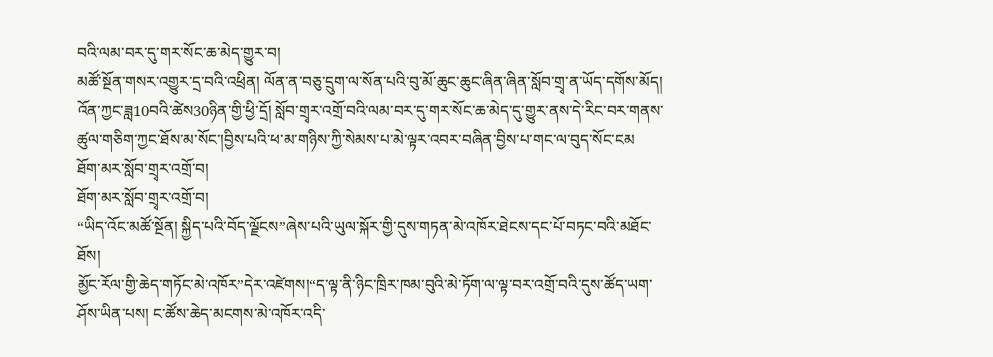བའི་ལམ་བར་དུ་གར་སོང་ཆ་མེད་གྱུར་བ།
མཚོ་སྔོན་གསར་འགྱུར་དྲ་བའི་འཕྲིན། ལོན་ན་བཅུ་དྲུག་ལ་སོན་པའི་བུ་མོ་ཆུང་ཆུང་ཞིན་ཞིན་སློབ་གྲྭ་ན་ཡོད་དགོས་མོད། འོན་ཀྱང་ཟླ10བའི་ཚེས30ཉིན་གྱི་ཕྱི་དྲོ། སློབ་གྲྭར་འགྲོ་བའི་ལམ་བར་དུ་གར་སོང་ཆ་མེད་དུ་གྱུར་ནས་དེ་རིང་བར་གནས་ཚུལ་གཅིག་ཀྱང་ཐོས་མ་སོང་།བྱིས་པའི་ཕ་མ་གཉིས་ཀྱི་སེམས་པ་མེ་ལྟར་འབར་བཞིན་བྱིས་པ་གང་ལ་བུད་སོང་ངམ
ཐོག་མར་སློབ་གྲྭར་འགྲོ་བ།
ཐོག་མར་སློབ་གྲྭར་འགྲོ་བ།
“ཡིད་འོང་མཚོ་སྔོན། སྐྱིད་པའི་བོད་ལྗོངས”ཞེས་པའི་ཡུལ་སྐོར་གྱི་དུས་གཏན་མེ་འཁོར་ཐེངས་དང་པོ་བཏང་བའི་མཐོང་ཐོས།
མྱོང་རོལ་གྱི་ཆེད་གཏོང་མེ་འཁོར”དེར་འཛེགས།“ད་ལྟ་ནི་ཉིང་ཁྲིར་ཁམ་བུའི་མེ་ཏོག་ལ་ལྟ་བར་འགྲོ་བའི་དུས་ཚོད་ཡག་ཤོས་ཡིན་པས། ང་ཚོས་ཆེད་མངགས་མེ་འཁོར་འདི་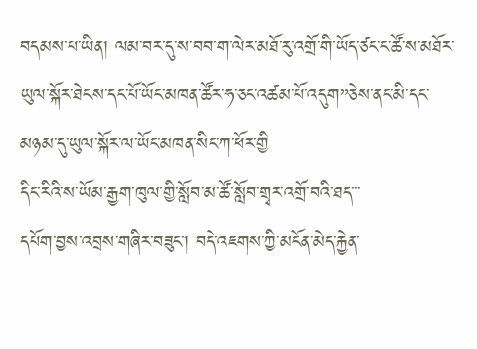བདམས་པ་ཡིན། ལམ་བར་དུ་ས་བབ་ག་ལེར་མཐོ་རུ་འགྲོ་གི་ཡོད་ཙང་ང་ཚོ་ས་མཐོར་ཡུལ་སྐོར་ཐེངས་དང་པོ་ཡོང་མཁན་ཚོར་ཧ་ཅང་འཚམ་པོ་འདུག”ཅེས་ནང་མི་དང་མཉམ་དུ་ཡུལ་སྐོར་ལ་ཡོང་མཁན་སིང་ཀ་ཕོར་གྱི
དིང་རིའི་ས་ཡོམ་རྒྱག་ཁུལ་གྱི་སློབ་མ་ཚོ་སློབ་གྲྭར་འགྲོ་བའི་ཐད་་་
དཔོག་བྱས་འབྲས་གཞིར་བཟུང་། བདེ་འཇགས་ཀྱི་མངོན་མེད་རྐྱེན་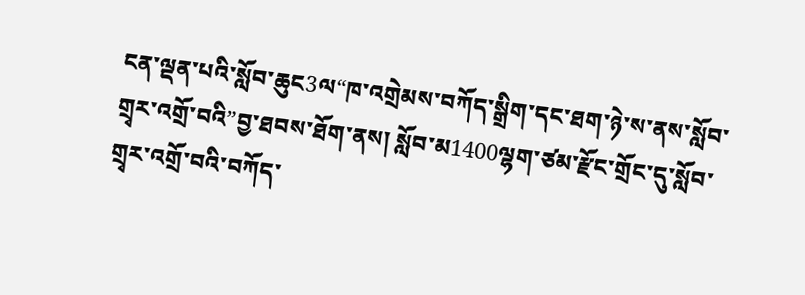ངན་ལྡན་པའི་སློབ་ཆུང3ལ“ཁ་འགྲེམས་བཀོད་སྒྲིག་དང་ཐག་ཉེ་ས་ནས་སློབ་གྲྭར་འགྲོ་བའི”བྱ་ཐབས་ཐོག་ནས། སློབ་མ1400ལྷག་ཙམ་རྫོང་གྲོང་དུ་སློབ་གྲྭར་འགྲོ་བའི་བཀོད་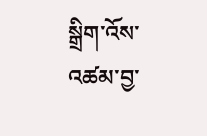སྒྲིག་འོས་འཚམ་བྱ་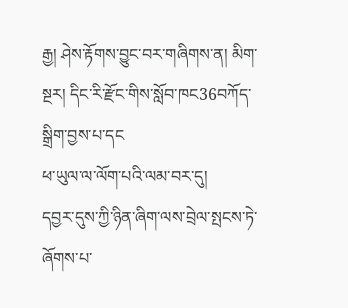རྒྱ། ཤེས་རྟོགས་བྱུང་བར་གཞིགས་ན། མིག་སྔར། དིང་རི་རྫོང་གིས་སློབ་ཁང36བཀོད་སྒྲིག་བྱས་པ་དང
ཕ་ཡུལ་ལ་ལོག་པའི་ལམ་བར་དུ།
དབྱར་དུས་ཀྱི་ཉིན་ཞིག་ལས་བྲེལ་སྤངས་ཏེ་ཞོགས་པ་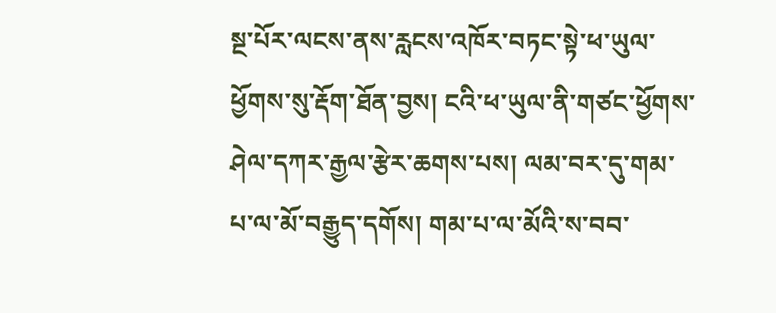སྔ་པོར་ལངས་ནས་རླངས་འཁོར་བཏང་སྟེ་ཕ་ཡུལ་ཕྱོགས་སུ་རྡོག་ཐོན་བྱས། ངའི་ཕ་ཡུལ་ནི་གཙང་ཕྱོགས་ཤེལ་དཀར་རྒྱལ་རྩེར་ཆགས་པས། ལམ་བར་དུ་གམ་པ་ལ་མོ་བརྒྱུད་དགོས། གམ་པ་ལ་མོའི་ས་བབ་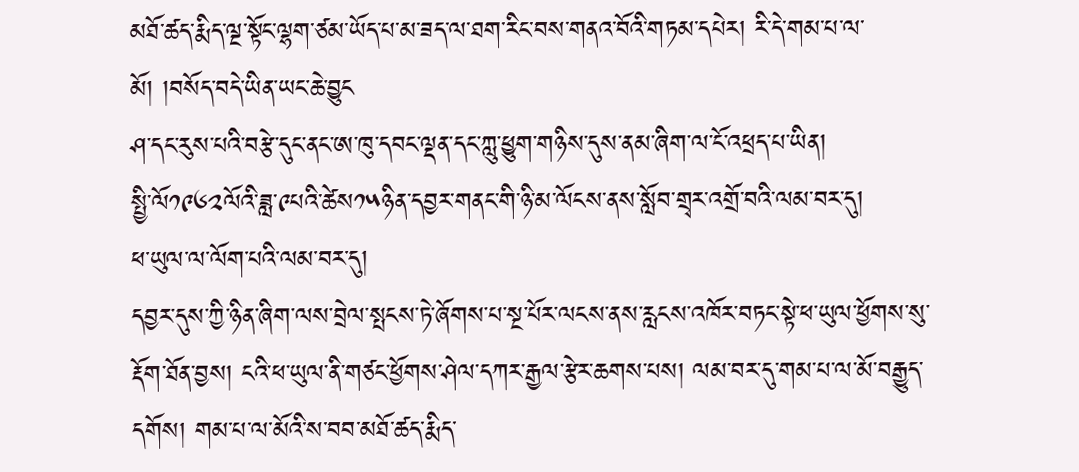མཐོ་ཚད་རྨིད་ལྔ་སྟོང་ལྷག་ཙམ་ཡོད་པ་མ་ཟད་ལ་ཐག་རིང་བས་གནའ་བོའི་གཏམ་དཔེར། རི་དེ་གམ་པ་ལ་མོ། །བསོད་བདེ་ཡིན་ཡང་ཆེ་བྱུང
ཤ་དང་རུས་པའི་བརྩེ་དུང་ནང་ཨ་ཁུ་དབང་ལྡན་དང་ཀླུ་ཕྱུག་གཉིས་དུས་ནམ་ཞིག་ལ་ངོ་འཕྲད་པ་ཡིན།
སྤྱི་ལོ༡༩༦༢ལོའི་ཟླ་༩པའི་ཚེས༡༥ཉིན་དབྱར་གནང་གི་ཉི་མ་ལོངས་ནས་སློབ་གྲྭར་འགྲོ་བའི་ལམ་བར་དུ།
ཕ་ཡུལ་ལ་ལོག་པའི་ལམ་བར་དུ།
དབྱར་དུས་ཀྱི་ཉིན་ཞིག་ལས་བྲེལ་སྤངས་ཏེ་ཞོགས་པ་སྔ་པོར་ལངས་ནས་རླངས་འཁོར་བཏང་སྟེ་ཕ་ཡུལ་ཕྱོགས་སུ་རྡོག་ཐོན་བྱས། ངའི་ཕ་ཡུལ་ནི་གཙང་ཕྱོགས་ཤེལ་དཀར་རྒྱལ་རྩེར་ཆགས་པས། ལམ་བར་དུ་གམ་པ་ལ་མོ་བརྒྱུད་དགོས། གམ་པ་ལ་མོའི་ས་བབ་མཐོ་ཚད་རྨིད་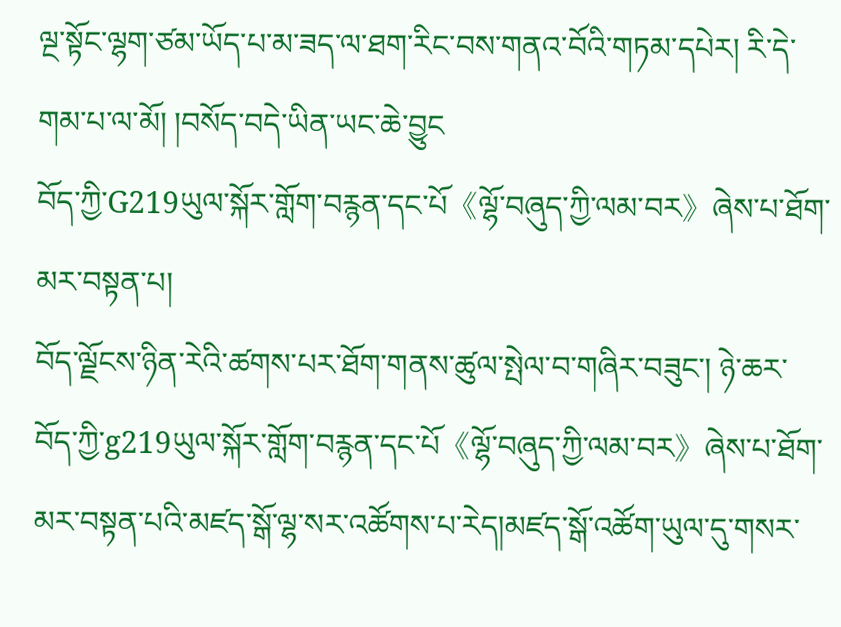ལྔ་སྟོང་ལྷག་ཙམ་ཡོད་པ་མ་ཟད་ལ་ཐག་རིང་བས་གནའ་བོའི་གཏམ་དཔེར། རི་དེ་གམ་པ་ལ་མོ། །བསོད་བདེ་ཡིན་ཡང་ཆེ་བྱུང
བོད་ཀྱི་G219ཡུལ་སྐོར་གློག་བརྙན་དང་པོ《ལྷོ་བཞུད་ཀྱི་ལམ་བར》ཞེས་པ་ཐོག་མར་བསྟན་པ།
བོད་ལྗོངས་ཉིན་རེའི་ཚགས་པར་ཐོག་གནས་ཚུལ་སྤེལ་བ་གཞིར་བཟུང་། ཉེ་ཆར་བོད་ཀྱི་g219ཡུལ་སྐོར་གློག་བརྙན་དང་པོ《ལྷོ་བཞུད་ཀྱི་ལམ་བར》ཞེས་པ་ཐོག་མར་བསྟན་པའི་མཛད་སྒོ་ལྷ་སར་འཚོགས་པ་རེད།མཛད་སྒོ་འཚོག་ཡུལ་དུ་གསར་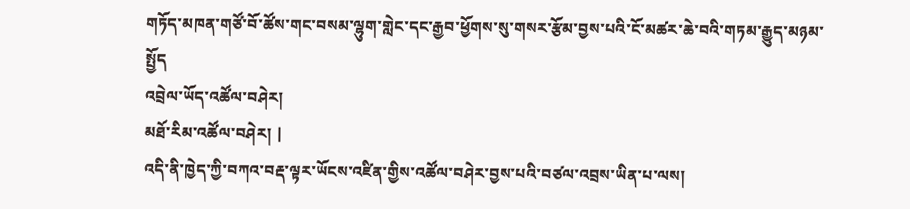གཏོད་མཁན་གཙོ་བོ་ཚོས་གང་བསམ་ལྷུག་གླེང་དང་རྒྱབ་ཕྱོགས་སུ་གསར་རྩོམ་བྱས་པའི་ངོ་མཚར་ཆེ་བའི་གཏམ་རྒྱུད་མཉམ་སྤྱོད
འབྲེལ་ཡོད་འཚོལ་བཤེར།
མཐོ་རིམ་འཚོལ་བཤེར། |
འདི་ནི་ཁྱེད་ཀྱི་བཀའ་བརྡ་ལྟར་ཡོངས་འཛིན་གྱིས་འཚོལ་བཤེར་བྱས་པའི་བཙལ་འབྲས་ཡིན་པ་ལས།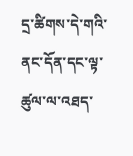དྲ་ཚིགས་དེ་གའི་ནང་དོན་དང་ལྟ་ཚུལ་ལ་འཐད་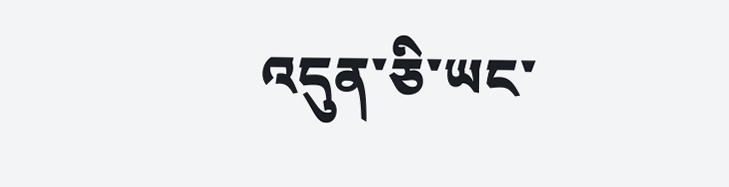འདུན་ཅི་ཡང་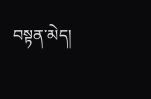བསྟན་མེད།